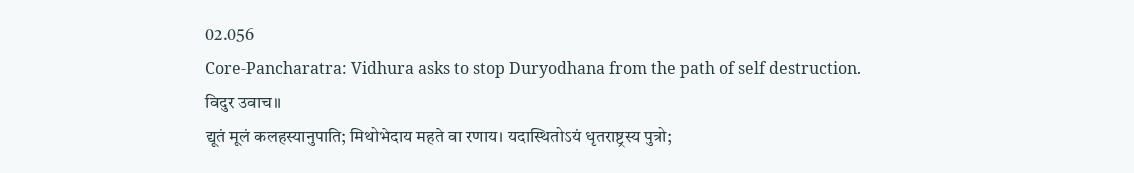02.056
Core-Pancharatra: Vidhura asks to stop Duryodhana from the path of self destruction.
विदुर उवाच॥
द्यूतं मूलं कलहस्यानुपाति; मिथोभेदाय महते वा रणाय। यदास्थितोऽयं धृतराष्ट्रस्य पुत्रो;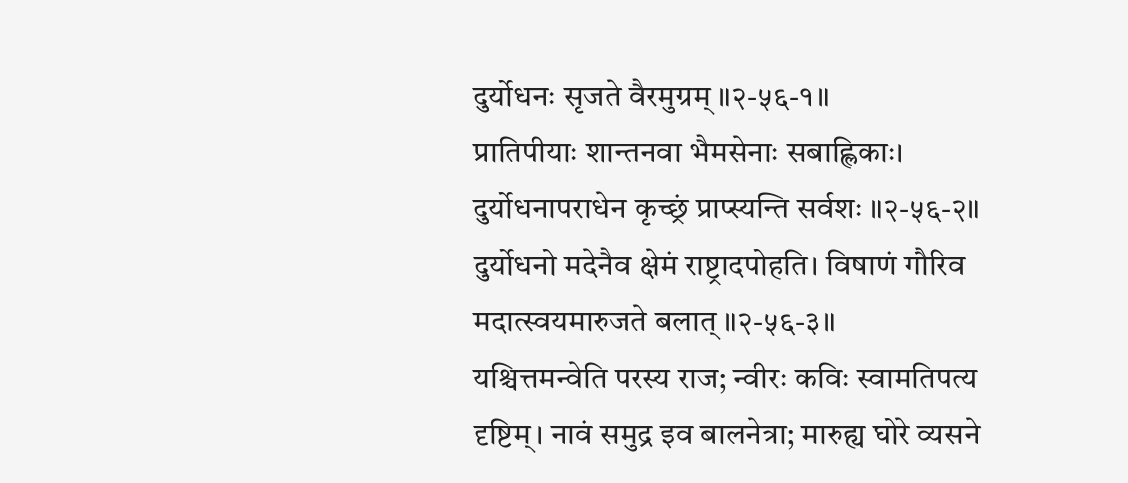दुर्योधनः सृजते वैरमुग्रम् ॥२-५६-१॥
प्रातिपीयाः शान्तनवा भैमसेनाः सबाह्लिकाः। दुर्योधनापराधेन कृच्छ्रं प्राप्स्यन्ति सर्वशः ॥२-५६-२॥
दुर्योधनो मदेनैव क्षेमं राष्ट्रादपोहति। विषाणं गौरिव मदात्स्वयमारुजते बलात् ॥२-५६-३॥
यश्चित्तमन्वेति परस्य राज; न्वीरः कविः स्वामतिपत्य दृष्टिम्। नावं समुद्र इव बालनेत्रा; मारुह्य घोरे व्यसने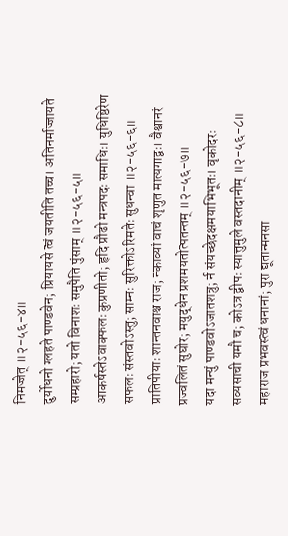निमज्जेत् ॥२-५६-४॥
दुर्योधनो ग्लहते पाण्डवेन; प्रियायसे त्वं जयतीति तच्च। अतिनर्माज्जायते सम्प्रहारो; यतो विनाशः समुपैति पुंसाम् ॥२-५६-५॥
आकर्षस्तेऽवाक्फलः कुप्रणीतो; हृदि प्रौढो मन्त्रपदः समाधिः। युधिष्ठिरेण सफलः संस्तवोऽस्तु; साम्नः सुरिक्तोऽरिमतेः सुधन्वा ॥२-५६-६॥
प्रातिपीयाः शान्तनवाश्च राज; न्काव्यां वाचं शृणुत मात्यगाद्वः। वैश्वानरं प्रज्वलितं सुघोर; मयुद्धेन प्रशमयतोत्पतन्तम् ॥२-५६-७॥
यदा मन्युं पाण्डवोऽजातशत्रु; र्न संयच्छेदक्षमयाभिभूतः। वृकोदरः सव्यसाची यमौ च; कोऽत्र द्वीपः स्यात्तुमुले वस्तदानीम् ॥२-५६-८॥
महाराज प्रभवस्त्वं धनानां; पुरा द्यूतान्मनसा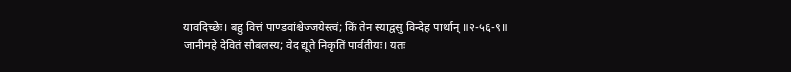यावदिच्छेः। बहु वित्तं पाण्डवांश्चेज्जयेस्त्वं; किं तेन स्याद्वसु विन्देह पार्थान् ॥२-५६-९॥
जानीमहे देवितं सौबलस्य; वेद द्यूते निकृतिं पार्वतीयः। यतः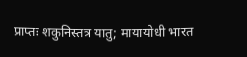प्राप्तः शकुनिस्तत्र यातु; मायायोधी भारत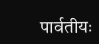पार्वतीयः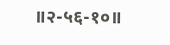॥२-५६-१०॥